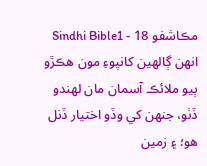مڪاشفو 18 - Sindhi Bible1 انهن ڳالهين کانپوءِ مون هڪڙو ٻيو ملائڪ آسمان مان لهندو ڏٺو، جنهن کي وڏو اختيار ڏنل هو؛ ۽ زمين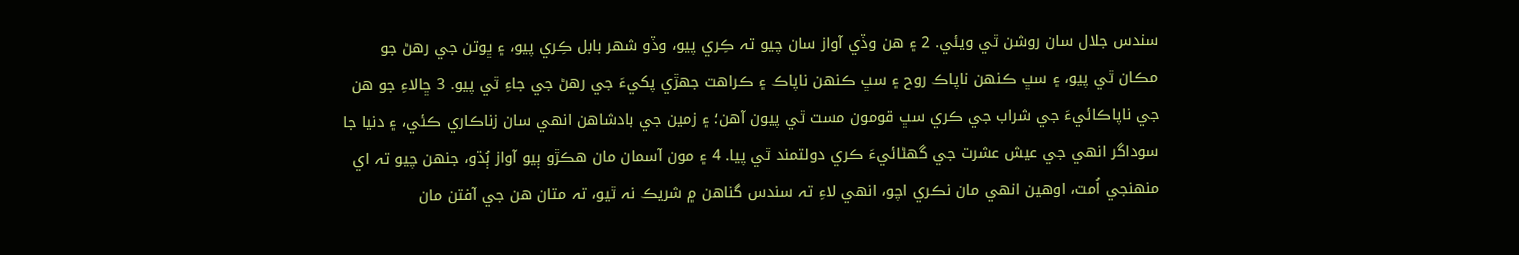سندس جلال سان روشن ٿي ويئي. 2 ۽ هن وڏي آواز سان چيو تہ ڪِري پيو، وڏو شهر بابل ڪِري پيو، ۽ ڀوتن جي رهڻ جو مڪان ٿي پيو، ۽ سڀ ڪنهن ناپاڪ روح ۽ سڀ ڪنهن ناپاڪ ۽ ڪراهت جهڙي پکيءَ جي رهڻ جي جاءِ ٿي پيو. 3 ڇالاءِ جو هن جي ناپاڪائيءَ جي شراب جي ڪري سڀ قومون مست ٿي پيون آهن؛ ۽ زمين جي بادشاهن انهي سان زناڪاري ڪئي، ۽ دنيا جا سوداگر انهي جي عيش عشرت جي گهڻائيءَ ڪري دولتمند ٿي پيا. 4 ۽ مون آسمان مان هڪڙو ٻيو آواز ٻُڌو، جنهن چيو تہ اي منهنجي اُمت، اوهين انهي مان نڪري اچو، انهي لاءِ تہ سندس گناهن ۾ شريڪ نہ ٿيو، تہ متان هن جي آفتن مان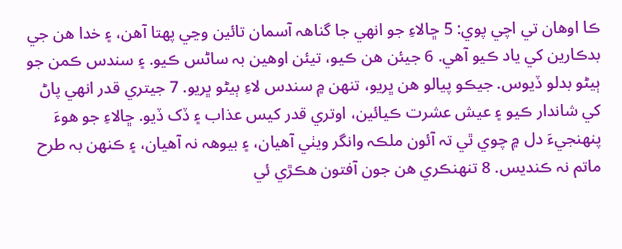ڪا اوهان تي اچي پوي: 5 ڇالاءِ جو انهي جا گناهہ آسمان تائين وڃي پهتا آهن، ۽ خدا هن جي بدڪارين کي ياد ڪيو آهي. 6 جيئن هن ڪيو، تيئن اوهين بہ ساڻس ڪيو. ۽ سندس ڪمن جو ٻيڻو بدلو ڏيوس. جيڪو پيالو هن ڀريو، تنهن ۾ سندس لاءِ ٻيڻو ڀريو. 7 جيتري قدر انهي پاڻ کي شاندار ڪيو ۽ عيش عشرت ڪيائين، اوتري قدر کيس عذاب ۽ ڏک ڏيو. ڇالاءِ جو هوءَ پنهنجيءَ دل ۾ چوي ٿي تہ آئون ملڪہ وانگر ويٺي آهيان، ۽ بيوهہ نہ آهيان، ۽ ڪنهن بہ طرح ماتم نہ ڪنديس. 8 تنهنڪري هن جون آفتون هڪڙي ئي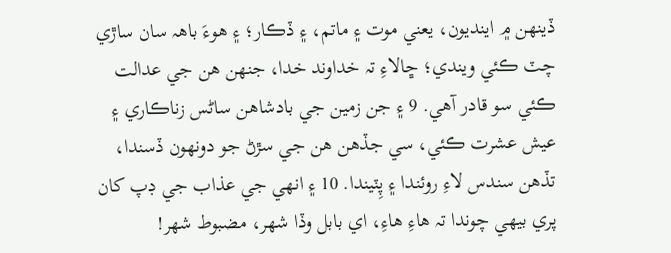ڏينهن ۾ اينديون، يعني موت ۽ ماتم، ۽ ڏڪار؛ ۽ هوءَ باهہ سان ساڙي چٽ ڪئي ويندي؛ ڇالاءِ تہ خداوند خدا، جنهن هن جي عدالت ڪئي سو قادر آهي. 9 ۽ جن زمين جي بادشاهن ساڻس زناڪاري ۽ عيش عشرت ڪئي، سي جڏهن هن جي سڙڻ جو دونهون ڏسندا، تڏهن سندس لاءِ روئندا ۽ پِٽيندا. 10 ۽ انهي جي عذاب جي ڊپ کان پري بيهي چوندا تہ هاءِ هاءِ، اي بابل وڏا شهر، مضبوط شهر!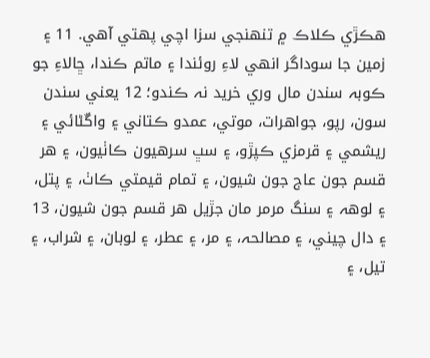هڪڙي ڪلاڪ ۾ تنهنجي سزا اچي پهتي آهي. 11 ۽ زمين جا سوداگر انهي لاءِ روئندا ۽ ماتم ڪندا، ڇالاءِ جو ڪوبہ سندن مال وري خريد نہ ڪندو؛ 12 يعني سندن سون، رپو، جواهرات، موتي، عمدو ڪتاني ۽ واڱڻائي ۽ ريشمي ۽ قرمزي ڪپڙو، ۽ سڀ سرهيون ڪاٺيون، ۽ هر قسم جون عاج جون شيون، ۽ تمام قيمتي ڪاٺ، ۽ پتل، ۽ لوهہ ۽ سنگ مرمر مان جڙيل هر قسم جون شيون، 13 ۽ دال چيني، ۽ مصالحہ، ۽ مر، ۽ عطر، ۽ لوبان، ۽ شراب، ۽ تيل، ۽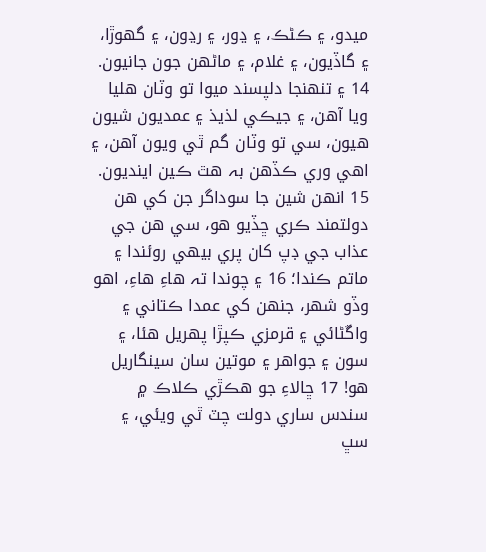ميدو، ۽ ڪڻڪ، ۽ ڍور، ۽ رڍون، ۽ گهوڙا، ۽ گاڏيون، ۽ غلام، ۽ ماڻهن جون جانيون. 14 ۽ تنهنجا دلپسند ميوا تو وٽان هليا ويا آهن، ۽ جيڪي لذيذ ۽ عمديون شيون هيون، سي تو وٽان گم ٿي ويون آهن، ۽ اهي وري ڪڏهن بہ هٿ ڪين اينديون. 15 انهن شين جا سوداگر جن کي هن دولتمند ڪري ڇڏيو هو، سي هن جي عذاب جي ڊپ کان پري بيهي روئندا ۽ ماتم ڪندا؛ 16 ۽ چوندا تہ هاءِ هاءِ، اهو وڏو شهر، جنهن کي عمدا ڪتاني ۽ واڱڻائي ۽ قرمزي ڪپڙا پهريل هئا، ۽ سون ۽ جواهر ۽ موتين سان سينگاريل هو! 17 ڇالاءِ جو هڪڙي ڪلاڪ ۾ سندس ساري دولت چٽ ٿي ويئي، ۽ سڀ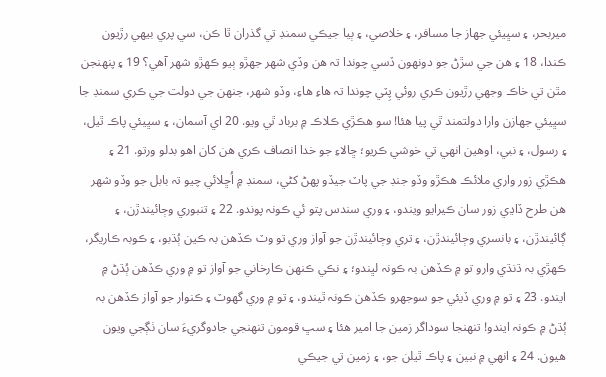ميربحر، ۽ سڀيئي جهاز جا مسافر، ۽ خلاصي، ۽ ٻيا جيڪي سمنڊ تي گذران ٿا ڪن، سي پري بيهي رڙيون ڪندا، 18 ۽ هن جي سڙڻ جو دونهون ڏسي چوندا تہ هن وڏي شهر جهڙو ٻيو ڪهڙو شهر آهي؟ 19 ۽ پنهنجن مٿن تي خاڪ وجهي رڙيون ڪري روئي پِٽي چوندا تہ هاءِ هاءِ، وڏو شهر، جنهن جي دولت جي ڪري سمنڊ جا سڀيئي جهازن وارا دولتمند ٿي پيا هئا! سو هڪڙي ڪلاڪ ۾ برباد ٿي ويو. 20 اي آسمان، ۽ سڀيئي پاڪ ٿيل، ۽ رسول، ۽ نبي، اوهين انهي تي خوشي ڪريو؛ ڇالاءِ جو خدا انصاف ڪري هن کان اهو بدلو ورتو. 21 ۽ هڪڙي زور واري ملائڪ هڪڙو وڏو جنڊ جي پاٽ جيڏو پهڻ کڻي، سمنڊ ۾ اُڇلائي چيو تہ بابل جو وڏو شهر هن طرح ڏاڍي زور سان ڪيرايو ويندو، ۽ وري سندس پتو ئي ڪونہ پوندو. 22 ۽ تنبوري وڄائيندڙن، ۽ ڳائيندڙن، ۽ بانسري وڄائيندڙن، ۽ تري وڄائيندڙن جو آواز وري تو وٽ ڪڏهن بہ ڪين ٻُڌبو، ۽ ڪوبہ ڪاريگر، ڪهڙي بہ ڌنڌي وارو تو ۾ ڪڏهن بہ ڪونہ لڀندو؛ ۽ نڪي ڪنهن ڪارخاني جو آواز تو ۾ وري ڪڏهن ٻُڌڻ ۾ ايندو. 23 ۽ تو ۾ وري ڏيئي جو سوجهرو ڪڏهن ڪونہ ٿيندو، ۽ تو ۾ وري گهوٽ ۽ ڪنوار جو آواز ڪڏهن بہ ٻُڌڻ ۾ ڪونہ ايندو! تنهنجا سوداگر زمين جا امير هئا ۽ سڀ قومون تنهنجي جادوگريءَ سان ٺڳجي ويون هيون. 24 ۽ انهي ۾ نبين ۽ پاڪ ٿيلن جو، ۽ زمين تي جيڪي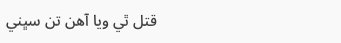قتل ٿي ويا آهن تن سڀني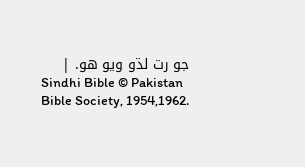جو رت لڌو ويو هو. |
Sindhi Bible © Pakistan Bible Society, 1954,1962.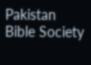Pakistan Bible Society